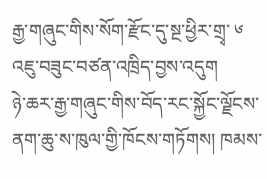རྒྱ་གཞུང་གིས་སོག་རྫོང་དུ་སྔ་ཕྱིར་གྲྭ་ ༦ འཇུ་བཟུང་བཙན་འཁྲིད་བྱས་འདུག
ཉེ་ཆར་རྒྱ་གཞུང་གིས་བོད་རང་སྐྱོང་ལྗོངས་ནག་ཆུ་ས་ཁུལ་གྱི་ཁོངས་གཏོགས། ཁམས་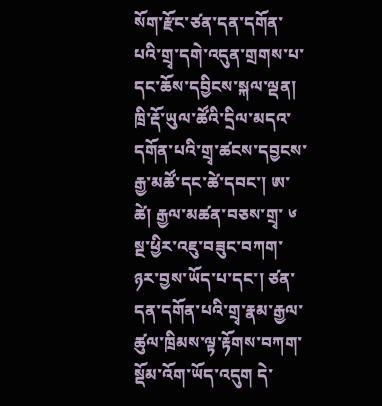སོག་རྫོང་ཙན་དན་དགོན་པའི་གྲྭ་དགེ་འདུན་གྲགས་པ་དང་ཆོས་དབྱིངས་སྐལ་ལྡན། ཁྲི་རྡོ་ཡུལ་ཚོའི་དྲིལ་མདའ་དགོན་པའི་གྲྭ་ཚངས་དབྱངས་རྒྱ་མཚོ་དང་ཚེ་དབང་། ཨ་ཚེ། རྒྱལ་མཚན་བཅས་གྲྭ་ ༦ སྔ་ཕྱིར་འཇུ་བཟུང་བཀག་ཉར་བྱས་ཡོད་པ་དང་། ཙན་དན་དགོན་པའི་གྲྭ་རྣམ་རྒྱལ་ཚུལ་ཁྲིམས་ལྟ་རྟོགས་བཀག་སྡོམ་འོག་ཡོད་འདུག དེ་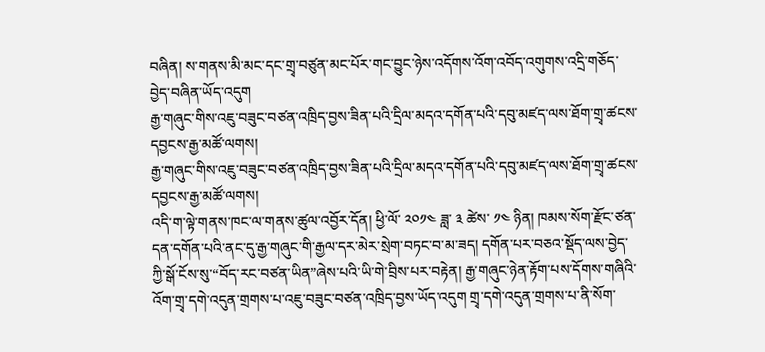བཞིན། ས་གནས་མི་མང་དང་གྲྭ་བཙུན་མང་པོར་གང་བྱུང་ཉེས་འདོགས་འོག་འབོད་འགུགས་འདྲི་གཅོད་བྱེད་བཞིན་ཡོད་འདུག
རྒྱ་གཞུང་གིས་འཇུ་བཟུང་བཙན་འཁྲིད་བྱས་ཟིན་པའི་དྲིལ་མདའ་དགོན་པའི་དབུ་མཛད་ལས་ཐོག་གྲྭ་ཚངས་དབྱངས་རྒྱ་མཚོ་ལགས།
རྒྱ་གཞུང་གིས་འཇུ་བཟུང་བཙན་འཁྲིད་བྱས་ཟིན་པའི་དྲིལ་མདའ་དགོན་པའི་དབུ་མཛད་ལས་ཐོག་གྲྭ་ཚངས་དབྱངས་རྒྱ་མཚོ་ལགས།
འདི་ག་ལྟེ་གནས་ཁང་ལ་གནས་ཚུལ་འབྱོར་དོན། ཕྱི་ལོ་ ༢༠༡༤ ཟླ་ ༣ ཚེས་ ༡༤ ཉིན། ཁམས་སོག་རྫོང་ཙན་དན་དགོན་པའི་ནང་དུ་རྒྱ་གཞུང་གི་རྒྱལ་དར་མེར་སྲེག་བཏང་བ་མ་ཟད། དགོན་པར་བཅའ་སྡོད་ལས་བྱེད་ཀྱི་སྒོ་ངོས་སུ་“བོད་རང་བཙན་ཡིན”ཞེས་པའི་ཡི་གེ་བྲིས་པར་བརྟེན། རྒྱ་གཞུང་ཉེན་རྟོག་པས་དོགས་གཞིའི་འོག་གྲྭ་དགེ་འདུན་གྲགས་པ་འཇུ་བཟུང་བཙན་འཁྲིད་བྱས་ཡོད་འདུག གྲྭ་དགེ་འདུན་གྲགས་པ་ནི་སོག་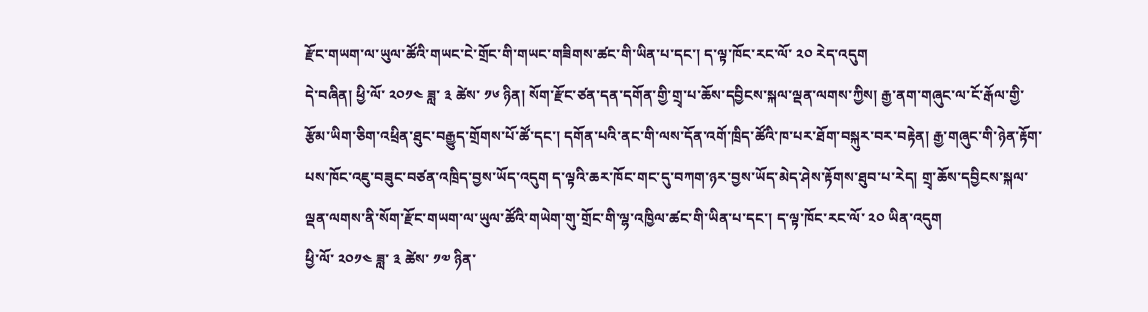རྫོང་གཡག་ལ་ཡུལ་ཚོའི་གཡང་ངེ་གྲོང་གི་གཡང་གཟིགས་ཚང་གི་ཡིན་པ་དང་། ད་ལྟ་ཁོང་རང་ལོ་ ༢༠ རེད་འདུག
དེ་བཞིན། ཕྱི་ལོ་ ༢༠༡༤ ཟླ་ ༣ ཚེས་ ༡༦ ཉིན། སོག་རྫོང་ཙན་དན་དགོན་གྱི་གྲྭ་པ་ཆོས་དབྱིངས་སྐལ་ལྡན་ལགས་ཀྱིས། རྒྱ་ནག་གཞུང་ལ་ངོ་རྒོལ་གྱི་རྩོམ་ཡིག་ཅིག་འཕྲིན་ཐུང་བརྒྱུད་གྲོགས་པོ་ཚོ་དང་། དགོན་པའི་ནང་གི་ལས་དོན་འགོ་ཁྲིད་ཚོའི་ཁ་པར་ཐོག་བསྐུར་བར་བརྟེན། རྒྱ་གཞུང་གི་ཉེན་རྟོག་པས་ཁོང་འཇུ་བཟུང་བཙན་འཁྲིད་བྱས་ཡོད་འདུག ད་ལྟའི་ཆར་ཁོང་གང་དུ་བཀག་ཉར་བྱས་ཡོད་མེད་ཤེས་རྟོགས་ཐུབ་པ་རེད། གྲྭ་ཆོས་དབྱིངས་སྐལ་ལྡན་ལགས་ནི་སོག་རྫོང་གཡག་ལ་ཡུལ་ཚོའི་གཡེག་གུ་གྲོང་གི་ལྷ་འཁྱིལ་ཚང་གི་ཡིན་པ་དང་། ད་ལྟ་ཁོང་རང་ལོ་ ༢༠ ཡིན་འདུག
ཕྱི་ལོ་ ༢༠༡༤ ཟླ་ ༣ ཚེས་ ༡༧ ཉིན་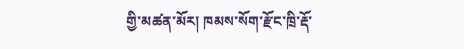གྱི་མཚན་མོར། ཁམས་སོག་རྫོང་ཁྲི་རྡོ་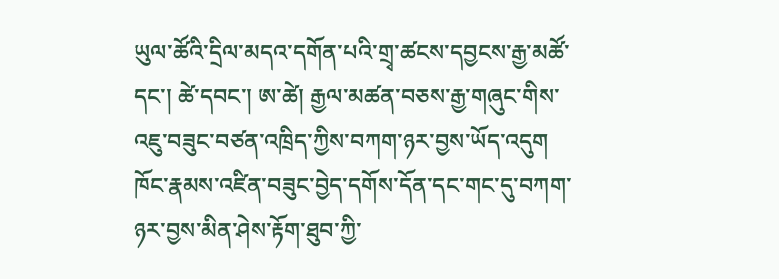ཡུལ་ཚོའི་དྲིལ་མདའ་དགོན་པའི་གྲྭ་ཚངས་དབྱངས་རྒྱ་མཚོ་དང་། ཚེ་དབང་། ཨ་ཚེ། རྒྱལ་མཚན་བཅས་རྒྱ་གཞུང་གིས་འཇུ་བཟུང་བཙན་འཁྲིད་ཀྱིས་བཀག་ཉར་བྱས་ཡོད་འདུག
ཁོང་རྣམས་འཛིན་བཟུང་བྱེད་དགོས་དོན་དང་གང་དུ་བཀག་ཉར་བྱས་མིན་ཤེས་རྟོག་ཐུབ་ཀྱི་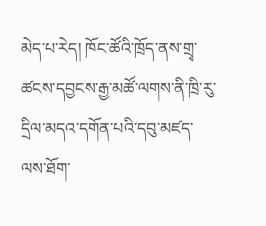མེད་པ་རེད། ཁོང་ཚོའི་ཁྲོད་ནས་གྲྭ་ཚངས་དབྱངས་རྒྱ་མཚོ་ལགས་ནི་ཁྲི་རུ་དྲིལ་མདའ་དགོན་པའི་དབུ་མཛད་ལས་ཐོག་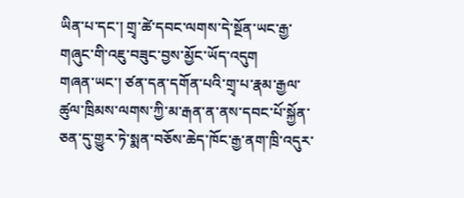ཡིན་པ་དང་། གྲྭ་ཚེ་དབང་ལགས་དེ་སྔོན་ཡང་རྒྱ་གཞུང་གི་འཇུ་བཟུང་བྱས་མྱོང་ཡོད་འདུག
གཞན་ཡང་། ཙན་དན་དགོན་པའི་གྲྭ་པ་རྣམ་རྒྱལ་ཚུལ་ཁྲིམས་ལགས་ཀྱི་མ་རྒན་ན་ནས་དབང་པོ་སྐྱོན་ཅན་དུ་གྱུར་ཏེ་སྨན་བཅོས་ཆེད་ཁོང་རྒྱ་ནག་ཁྲི་འདུར་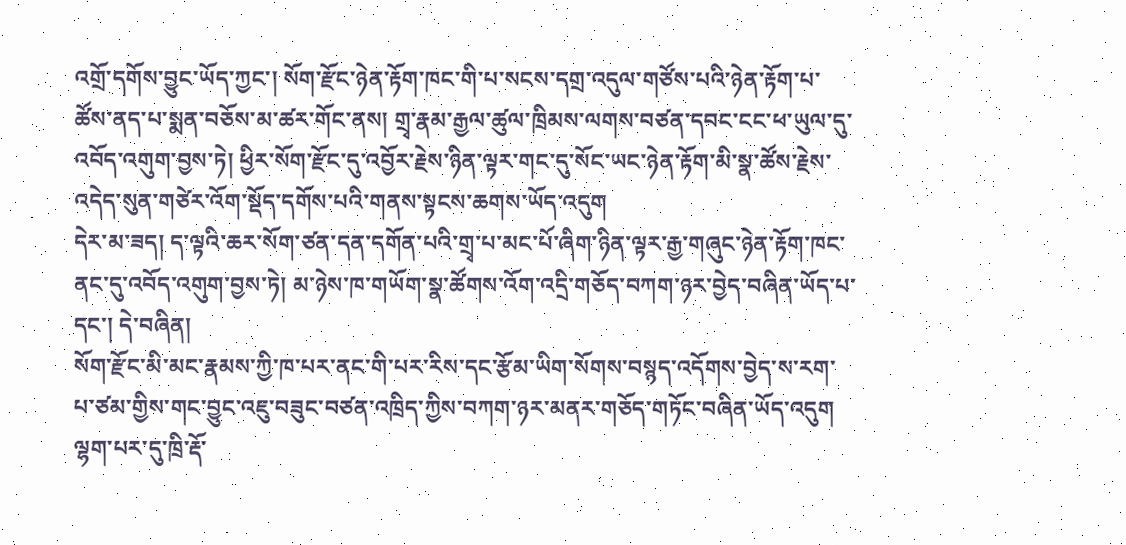འགྲོ་དགོས་བྱུང་ཡོད་ཀྱང་། སོག་རྫོང་ཉེན་རྟོག་ཁང་གི་པ་སངས་དགྲ་འདུལ་གཙོས་པའི་ཉེན་རྟོག་པ་ཚོས་ནད་པ་སྨན་བཅོས་མ་ཚར་གོང་ནས། གྲྭ་རྣམ་རྒྱལ་ཚུལ་ཁྲིམས་ལགས་བཙན་དབང་ངང་ཕ་ཡུལ་དུ་འབོད་འགུག་བྱས་ཏེ། ཕྱིར་སོག་རྫོང་དུ་འབྱོར་རྗེས་ཉིན་ལྟར་གང་དུ་སོང་ཡང་ཉེན་རྟོག་མི་སྣ་ཚོས་རྗེས་འདེད་སུན་གཙེར་འོག་སྡོད་དགོས་པའི་གནས་སྟངས་ཆགས་ཡོད་འདུག
དེར་མ་ཟད། ད་ལྟའི་ཆར་སོག་ཙན་དན་དགོན་པའི་གྲྭ་པ་མང་པོ་ཞིག་ཉིན་ལྟར་རྒྱ་གཞུང་ཉེན་རྟོག་ཁང་ནང་དུ་འབོད་འགུག་བྱས་ཏེ། མ་ཉེས་ཁ་གཡོག་སྣ་ཚོགས་འོག་འདྲི་གཅོད་བཀག་ཉར་བྱེད་བཞིན་ཡོད་པ་དང་། དེ་བཞིན།
སོག་རྫོང་མི་མང་རྣམས་ཀྱི་ཁ་པར་ནང་གི་པར་རིས་དང་རྩོམ་ཡིག་སོགས་བསྙད་འདོགས་བྱེད་ས་རག་པ་ཙམ་གྱིས་གང་བྱུང་འཇུ་བཟུང་བཙན་འཁྲིད་ཀྱིས་བཀག་ཉར་མནར་གཅོད་གཏོང་བཞིན་ཡོད་འདུག ལྷག་པར་དུ་ཁྲི་རྡོ་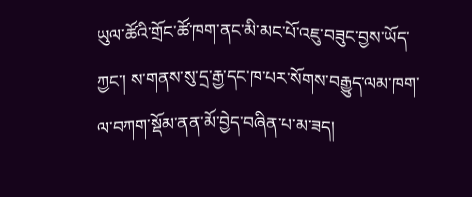ཡུལ་ཚོའི་གྲོང་ཚོ་ཁག་ནང་མི་མང་པོ་འཇུ་བཟུང་བྱས་ཡོད་ཀྱང་། ས་གནས་སུ་དྲ་རྒྱ་དང་ཁ་པར་སོགས་བརྒྱུད་ལམ་ཁག་ལ་བཀག་སྡོམ་ནན་མོ་བྱེད་བཞིན་པ་མ་ཟད།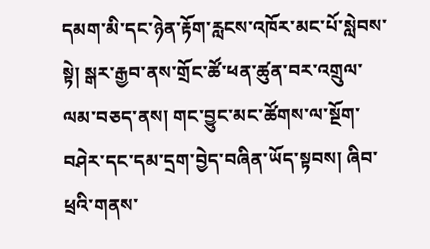དམག་མི་དང་ཉེན་རྟོག་རླངས་འཁོར་མང་པོ་སླེབས་སྟེ། སྒར་རྒྱབ་ནས་གྲོང་ཚོ་ཕན་ཚུན་བར་འགྲུལ་ལམ་བཅད་ནས། གང་བྱུང་མང་ཚོགས་ལ་སྔོག་བཤེར་དང་དམ་དྲག་བྱེད་བཞིན་ཡོད་སྟབས། ཞིབ་ཕྲའི་གནས་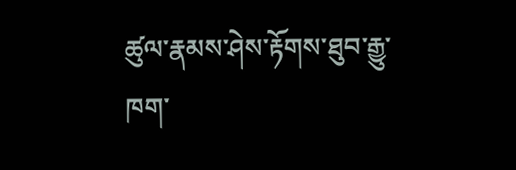ཚུལ་རྣམས་ཤེས་རྟོགས་ཐུབ་རྒྱུ་ཁག་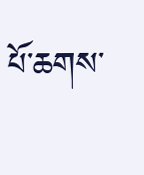པོ་ཆགས་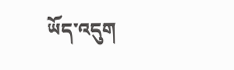ཡོད་འདུག